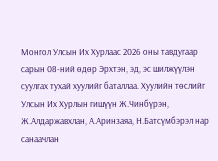Монгол Улсын Их Хурлаас 2026 оны тавдугаар сарын 08-ний өдөр Эрхтэн, эд, эс шилжүүлэн суулгах тухай хуулийг баталлаа. Хуулийн төслийг Улсын Их Хурлын гишүүн Ж.Чинбүрэн, Ж.Алдаржавхлан, А.Аринзаяа, Н.Батсүмбэрэл нар санаачлан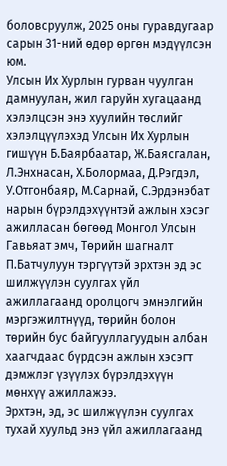боловсруулж, 2025 оны гуравдугаар сарын 31-ний өдөр өргөн мэдүүлсэн юм.
Улсын Их Хурлын гурван чуулган дамнуулан, жил гаруйн хугацаанд хэлэлцсэн энэ хуулийн төслийг хэлэлцүүлэхэд Улсын Их Хурлын гишүүн Б.Баярбаатар, Ж.Баясгалан, Л.Энхнасан, Х.Болормаа, Д.Рэгдэл, У.Отгонбаяр, М.Сарнай, С.Эрдэнэбат нарын бүрэлдэхүүнтэй ажлын хэсэг ажилласан бөгөөд Монгол Улсын Гавьяат эмч, Төрийн шагналт П.Батчулуун тэргүүтэй эрхтэн эд эс шилжүүлэн суулгах үйл ажиллагаанд оролцогч эмнэлгийн мэргэжилтнүүд, төрийн болон төрийн бус байгууллагуудын албан хаагчдаас бүрдсэн ажлын хэсэгт дэмжлэг үзүүлэх бүрэлдэхүүн мөнхүү ажиллажээ.
Эрхтэн, эд, эс шилжүүлэн суулгах тухай хуульд энэ үйл ажиллагаанд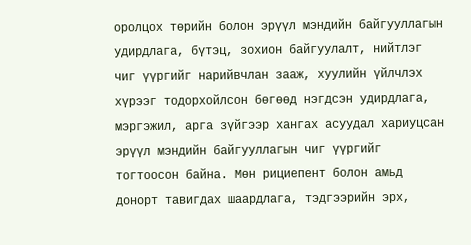оролцох төрийн болон эрүүл мэндийн байгууллагын удирдлага, бүтэц, зохион байгуулалт, нийтлэг чиг үүргийг нарийвчлан зааж, хуулийн үйлчлэх хүрээг тодорхойлсон бөгөөд нэгдсэн удирдлага, мэргэжил, арга зүйгээр хангах асуудал хариуцсан эрүүл мэндийн байгууллагын чиг үүргийг тогтоосон байна. Мөн рициепент болон амьд донорт тавигдах шаардлага, тэдгээрийн эрх,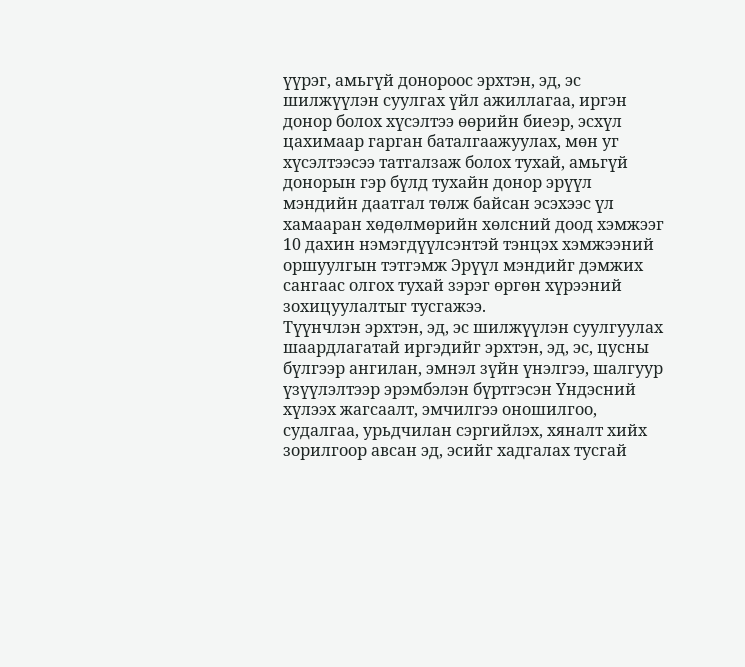үүрэг, амьгүй донороос эрхтэн, эд, эс шилжүүлэн суулгах үйл ажиллагаа, иргэн донор болох хүсэлтээ өөрийн биеэр, эсхүл цахимаар гарган баталгаажуулах, мөн уг хүсэлтээсээ татгалзаж болох тухай, амьгүй донорын гэр бүлд тухайн донор эрүүл мэндийн даатгал төлж байсан эсэхээс үл хамааран хөдөлмөрийн хөлсний доод хэмжээг 10 дахин нэмэгдүүлсэнтэй тэнцэх хэмжээний оршуулгын тэтгэмж Эрүүл мэндийг дэмжих сангаас олгох тухай зэрэг өргөн хүрээний зохицуулалтыг тусгажээ.
Түүнчлэн эрхтэн, эд, эс шилжүүлэн суулгуулах шаардлагатай иргэдийг эрхтэн, эд, эс, цусны бүлгээр ангилан, эмнэл зүйн үнэлгээ, шалгуур үзүүлэлтээр эрэмбэлэн бүртгэсэн Үндэсний хүлээх жагсаалт, эмчилгээ оношилгоо, судалгаа, урьдчилан сэргийлэх, хяналт хийх зорилгоор авсан эд, эсийг хадгалах тусгай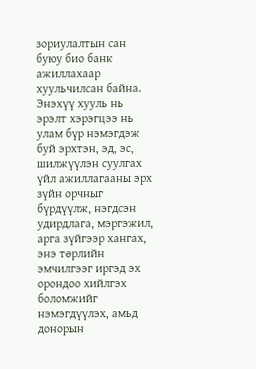зориулалтын сан буюу био банк ажиллахаар хуульчилсан байна.
Энэхүү хууль нь эрэлт хэрэгцээ нь улам бүр нэмэгдэж буй эрхтэн, эд, эс, шилжүүлэн суулгах үйл ажиллагааны эрх зүйн орчныг бүрдүүлж, нэгдсэн удирдлага, мэргэжил, арга зүйгээр хангах, энэ төрлийн эмчилгээг иргэд эх орондоо хийлгэх боломжийг нэмэгдүүлэх, амьд донорын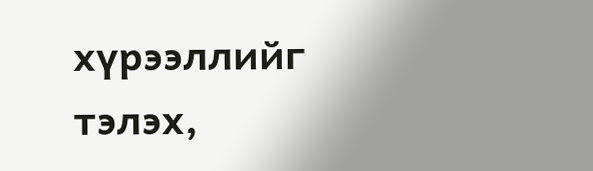хүрээллийг тэлэх,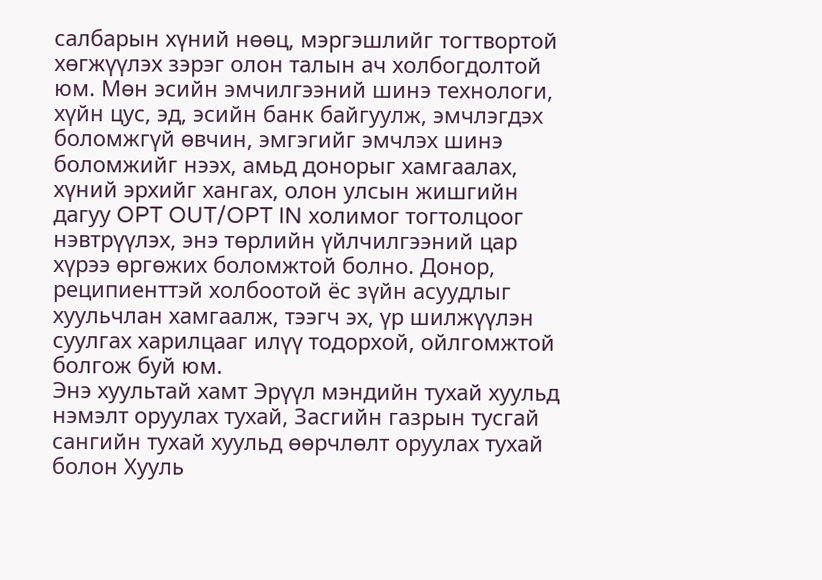салбарын хүний нөөц, мэргэшлийг тогтвортой хөгжүүлэх зэрэг олон талын ач холбогдолтой юм. Мөн эсийн эмчилгээний шинэ технологи, хүйн цус, эд, эсийн банк байгуулж, эмчлэгдэх боломжгүй өвчин, эмгэгийг эмчлэх шинэ боломжийг нээх, амьд донорыг хамгаалах, хүний эрхийг хангах, олон улсын жишгийн дагуу OPT OUT/OPT IN холимог тогтолцоог нэвтрүүлэх, энэ төрлийн үйлчилгээний цар хүрээ өргөжих боломжтой болно. Донор, реципиенттэй холбоотой ёс зүйн асуудлыг хуульчлан хамгаалж, тээгч эх, үр шилжүүлэн суулгах харилцааг илүү тодорхой, ойлгомжтой болгож буй юм.
Энэ хуультай хамт Эрүүл мэндийн тухай хуульд нэмэлт оруулах тухай, Засгийн газрын тусгай сангийн тухай хуульд өөрчлөлт оруулах тухай болон Хууль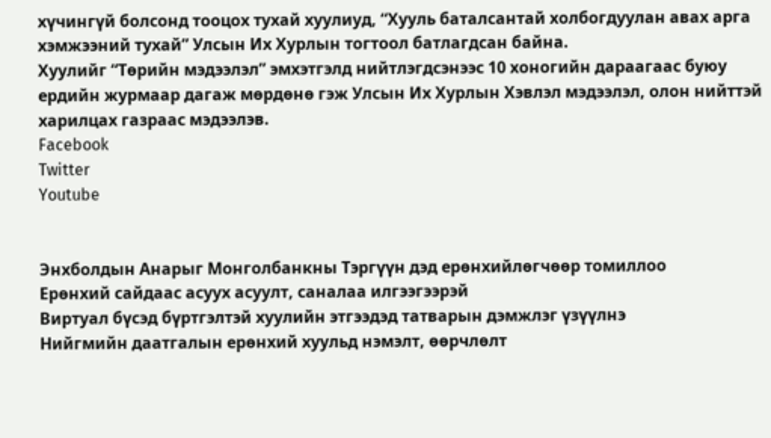хүчингүй болсонд тооцох тухай хуулиуд, “Хууль баталсантай холбогдуулан авах арга хэмжээний тухай” Улсын Их Хурлын тогтоол батлагдсан байна.
Хуулийг “Төрийн мэдээлэл” эмхэтгэлд нийтлэгдсэнээс 10 хоногийн дараагаас буюу ердийн журмаар дагаж мөрдөнө гэж Улсын Их Хурлын Хэвлэл мэдээлэл, олон нийттэй харилцах газраас мэдээлэв.
Facebook
Twitter
Youtube


Энхболдын Анарыг Монголбанкны Тэргүүн дэд ерөнхийлөгчөөр томиллоо
Ерөнхий сайдаас асуух асуулт, саналаа илгээгээрэй
Виртуал бүсэд бүртгэлтэй хуулийн этгээдэд татварын дэмжлэг үзүүлнэ
Нийгмийн даатгалын ерөнхий хуульд нэмэлт, өөрчлөлт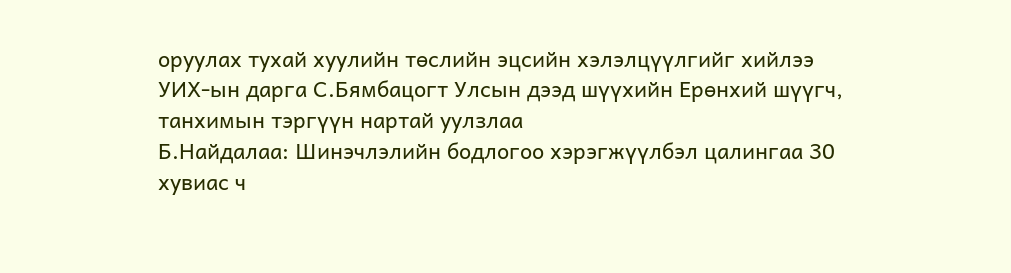оруулах тухай хуулийн төслийн эцсийн хэлэлцүүлгийг хийлээ
УИХ-ын дарга С.Бямбацогт Улсын дээд шүүхийн Ерөнхий шүүгч, танхимын тэргүүн нартай уулзлаа
Б.Найдалаа: Шинэчлэлийн бодлогоо хэрэгжүүлбэл цалингаа 30 хувиас ч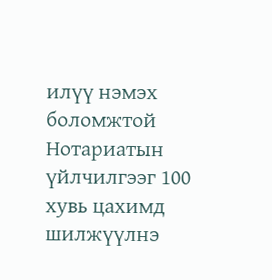илүү нэмэх боломжтой
Нотариатын үйлчилгээг 100 хувь цахимд шилжүүлнэ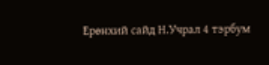Ерөнхий сайд Н.Учрал 4 тэрбум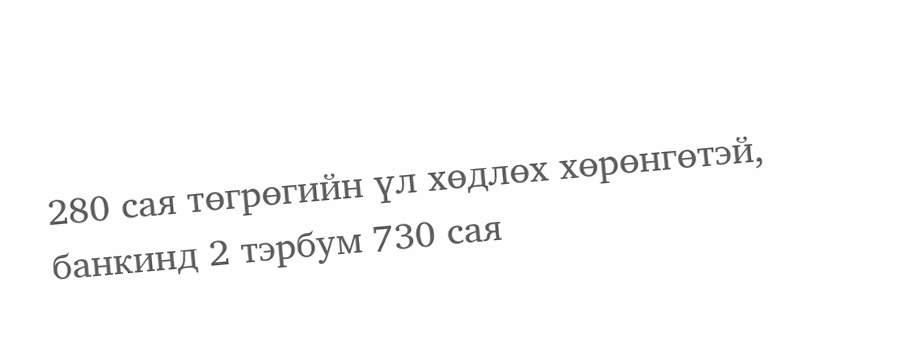280 сая төгрөгийн үл хөдлөх хөрөнгөтэй, банкинд 2 тэрбум 730 сая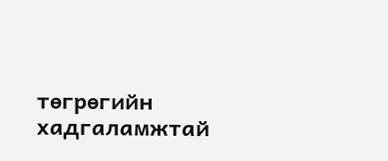төгрөгийн хадгаламжтай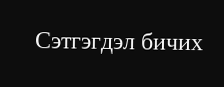Сэтгэгдэл бичих